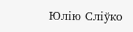Юлію Сліўко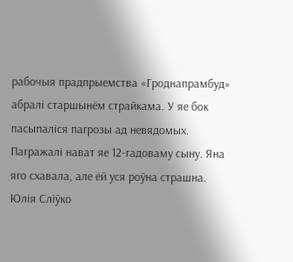рабочыя прадпрыемства «Гроднапрамбуд» абралі старшынём страйкама. У яе бок пасыпаліся пагрозы ад невядомых. Пагражалі нават яе 12-гадоваму сыну. Яна яго схавала, але ёй уся роўна страшна.
Юлія Сліўко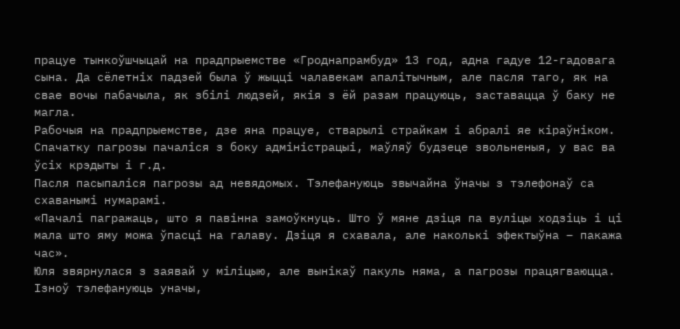працуе тынкоўшчыцай на прадпрыемстве «Гроднапрамбуд» 13 год, адна гадуе 12-гадовага сына. Да сёлетніх падзей была ў жыцці чалавекам апалітычным, але пасля таго, як на свае вочы пабачыла, як збілі людзей, якія з ёй разам працуюць, заставацца ў баку не магла.
Рабочыя на прадпрыемстве, дзе яна працуе, стварылі страйкам і абралі яе кіраўніком. Спачатку пагрозы пачаліся з боку адміністрацыі, маўляў будзеце звольненыя, у вас ва ўсіх крэдыты і г.д.
Пасля пасыпаліся пагрозы ад невядомых. Тэлефануюць звычайна ўначы з тэлефонаў са схаванымі нумарамі.
«Пачалі пагражаць, што я павінна замоўкнуць. Што ў мяне дзіця па вуліцы ходзіць і ці мала што яму можа ўпасці на галаву. Дзіця я схавала, але наколькі эфектыўна – пакажа час».
Юля звярнулася з заявай у міліцыю, але вынікаў пакуль няма, а пагрозы працягваюцца. Ізноў тэлефануюць уначы,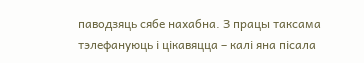паводзяць сябе нахабна. З працы таксама тэлефануюць і цікавяцца – калі яна пісала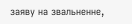заяву на звальненне,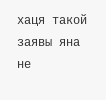хаця такой заявы яна не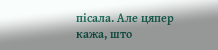пісала. Але цяпер кажа, што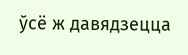ўсё ж давядзецца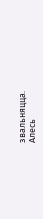звальняцца.
Алесь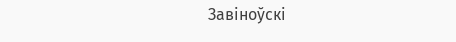Завіноўскі